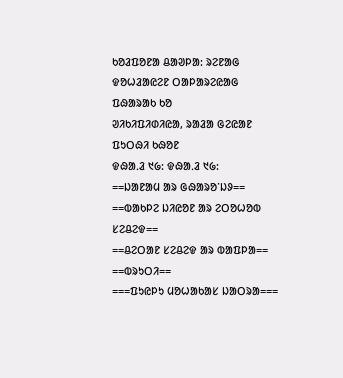ᱠᱚᱲᱯᱚᱱᱟ ᱪᱟᱣᱞᱟ: ᱨᱮᱱᱟᱜ ᱫᱚᱦᱲᱟᱭᱮᱱ ᱛᱟᱞᱟᱨᱮᱭᱟᱜ ᱯᱷᱟᱨᱟᱠ ᱠᱚ
ᱣᱤᱠᱤᱯᱤᱰᱤᱭᱟ, ᱨᱟᱲᱟ ᱜᱮᱭᱟᱱ ᱯᱩᱛᱷᱤ ᱠᱷᱚᱱ
ᱫᱷᱟᱹᱲ ᱑᱙: ᱫᱷᱟᱹᱲ ᱑᱙:
==ᱡᱟᱱᱟᱢ ᱟᱨ ᱜᱷᱟᱨᱚᱸᱡᱽ==
==ᱵᱟᱠᱞᱮ ᱡᱤᱭᱚᱱ ᱟᱨ ᱮᱛᱚᱦᱚᱵ ᱥᱮᱪᱮᱫ==
==ᱪᱮᱛᱟᱱ ᱥᱮᱪᱮᱫ ᱟᱨ ᱵᱟᱯᱞᱟ==
==ᱵᱨᱩᱛᱤ==
===ᱯᱩᱭᱞᱩ ᱢᱚᱦᱟᱠᱟᱥ ᱡᱟᱛᱨᱟ===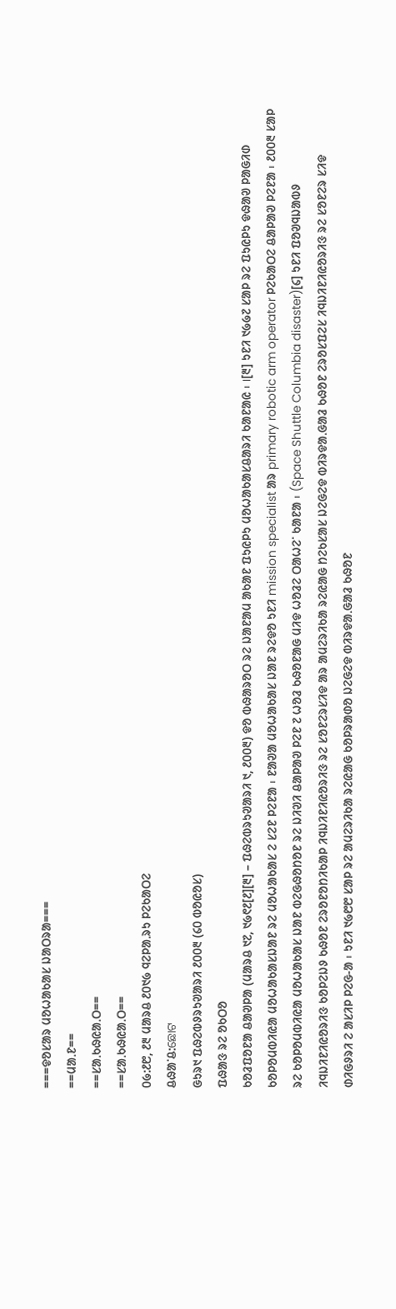===ᱫᱚᱥᱟᱨ ᱢᱚᱦᱟᱠᱟᱥ ᱡᱟᱛᱨᱟ===
==ᱢᱟᱹᱱ==
==ᱥᱟᱹᱠᱷᱭᱟᱹᱛ==
==ᱥᱟᱹᱠᱷᱭᱟᱹᱛ==
᱐᱙:᱒᱘, ᱒᱓ ᱢᱟᱨᱪ ᱒᱐᱑᱙ ᱧᱮᱞᱟᱹᱨᱩ ᱞᱮᱠᱟᱛᱮ
ᱪᱷᱟᱸᱪ:ଛୋଟ
ᱜᱩᱨ᱑ ᱯᱷᱮᱵᱽᱨᱩᱣᱟᱨᱤ ᱒᱐᱐᱓ (᱔᱐ ᱵᱚᱭᱚᱥ)
ᱯᱷᱟᱝ ᱨᱮ ᱚᱠᱛᱚ
ᱠᱚᱲᱯᱚᱱᱟ ᱪᱟᱣᱞᱟ (ᱢᱟᱨᱪ ᱑᱗, ᱑᱙᱖᱒[᱒][᱓] – ᱯᱷᱮᱵᱨᱩᱣᱟᱨᱤ ᱑, ᱒᱐᱐᱓) ᱫᱚ ᱵᱷᱟᱨᱚᱛ ᱨᱮ ᱡᱟᱱᱟᱢ ᱟᱠᱟᱱ ᱯᱩᱭᱞᱩ ᱢᱚᱦᱟᱠᱟᱥᱪᱟᱨᱤ ᱠᱟᱱᱟᱭ ᱾ ।[᱓] ᱩᱱᱤ ᱑᱙᱙᱗ ᱥᱟᱞ ᱨᱮ ᱯᱩᱭᱞᱩ ᱫᱷᱟᱣ ᱞᱟᱜᱤᱰ ᱠᱚᱞᱚᱢᱵᱤᱭᱟ ᱢᱚᱦᱟᱠᱟᱥᱡᱟᱱ ᱨᱮ ᱢᱚᱦᱟᱠᱟᱥ ᱮ ᱥᱮᱱ ᱞᱮᱱᱟ ᱾ ᱱᱟᱣᱟ ᱢᱚᱦᱟᱠᱟᱥ ᱡᱟᱱ ᱨᱮᱫᱚ ᱩᱱᱤ mission specialist ᱟᱨ primary robotic arm operator ᱞᱮᱠᱟᱛᱮ ᱪᱟᱞᱟᱣ ᱞᱮᱱᱟ ᱾ ᱒᱐᱐᱓ ᱥᱟᱞ ᱨᱮ ᱠᱚᱞᱚᱢᱵᱤᱭᱟ ᱢᱚᱦᱟᱠᱟᱥ ᱡᱟᱱ ᱵᱮᱜᱷᱚᱴᱚᱱ ᱨᱮ ᱡᱤᱣᱤ ᱪᱟᱞᱟᱣ ᱞᱮᱱ ᱗ ᱦᱚᱲ ᱠᱷᱚᱱᱟᱜ ᱢᱤᱫ ᱦᱚᱲᱮ ᱛᱟᱦᱮᱸ ᱠᱟᱱᱟ ᱾ (Space Shuttle Columbia disaster)[᱔] ᱩᱱᱤ ᱯᱚᱣᱧᱡᱟᱵᱽ ᱤᱧᱡᱤᱱᱤᱭᱚᱨᱤᱝ ᱠᱚᱞᱮᱡᱽ ᱠᱷᱚᱱ ᱮᱨᱚᱱᱚᱴᱤᱠᱟᱞ ᱤᱧᱡᱤᱱᱤᱭᱚᱨᱤᱝ ᱨᱮ ᱥᱚᱱᱮᱨᱥᱤᱫ ᱟᱨ ᱟᱢᱮᱨᱤᱠᱟ ᱨᱮᱭᱟᱜ ᱴᱮᱠᱥᱟᱥ ᱡᱮᱜᱮᱫ ᱵᱤᱨᱫᱟᱹᱜᱟᱲ ᱠᱷᱚᱱ ᱮᱨᱚᱥᱯᱮᱥ ᱤᱧᱡᱤᱱᱤᱭᱚᱨᱤᱝ ᱨᱮ ᱥᱚᱱᱮᱨ ᱥᱤᱫ ᱰᱤᱜᱽᱨᱤ ᱮ ᱟᱥᱤᱞ ᱞᱮᱜ-ᱟ ᱾ ᱩᱱᱤ ᱑᱙᱘᱘ ᱥᱟᱞ ᱨᱮ ᱟᱢᱮᱨᱤᱠᱟ ᱨᱮᱭᱟᱜ ᱠᱚᱞᱨᱟᱰᱚ ᱡᱮᱜᱮᱫ ᱵᱤᱨᱫᱟᱹᱜᱟᱲ ᱠᱷᱚᱱ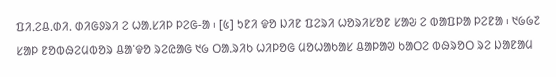ᱯᱤᱹᱮᱪᱹᱰᱤᱹ ᱰᱤᱜᱽᱨᱤ ᱮ ᱦᱟᱹᱥᱤᱞ ᱞᱮᱜ-ᱟ ᱾ [᱕] ᱩᱱᱤ ᱫᱚ ᱡᱤᱱ ᱯᱮᱨᱤ ᱦᱚᱨᱤᱥᱚᱱ ᱥᱟᱶ ᱮ ᱵᱟᱯᱞᱟ ᱞᱮᱱᱟ ᱾ ᱑᱙᱙᱗ ᱥᱟᱞ ᱱᱚᱵᱷᱮᱢᱵᱚᱨ ᱪᱟᱸᱫᱚ ᱨᱮᱭᱟᱜ ᱑᱙ ᱛᱟᱹᱨᱤᱠ ᱦᱤᱞᱚᱜ ᱢᱚᱦᱟᱠᱟᱥ ᱪᱟᱞᱟᱣ ᱠᱟᱛᱮ ᱵᱷᱨᱚᱛ ᱨᱮ ᱡᱟᱱᱟᱢ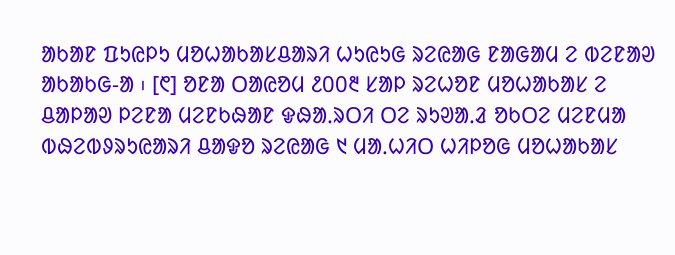ᱟᱠᱟᱱ ᱯᱩᱭᱞᱩ ᱢᱚᱦᱟᱠᱟᱥᱪᱟᱨᱤ ᱦᱩᱭᱩᱜ ᱨᱮᱭᱟᱜ ᱱᱟᱜᱟᱢ ᱮ ᱵᱮᱱᱟᱣ ᱟᱠᱟᱠᱜ-ᱟ ᱾ [᱖] ᱚᱱᱟ ᱛᱟᱭᱚᱢ ᱒᱐᱐᱓ ᱥᱟᱞ ᱨᱮᱦᱚᱱ ᱢᱚᱦᱟᱠᱟᱥ ᱮ ᱪᱟᱞᱟᱣ ᱞᱮᱱᱟ ᱢᱮᱱᱠᱷᱟᱱ ᱫᱷᱟᱹᱨᱛᱤ ᱛᱮ ᱨᱩᱣᱟᱹᱲ ᱚᱠᱛᱮ ᱢᱮᱱᱢᱟ ᱵᱷᱮᱵᱽᱨᱩᱭᱟᱨᱤ ᱪᱟᱫᱚ ᱨᱮᱭᱟᱜ ᱑ ᱢᱟᱹᱦᱤᱛ ᱦᱤᱞᱚᱜ ᱢᱚᱦᱟᱠᱟᱥ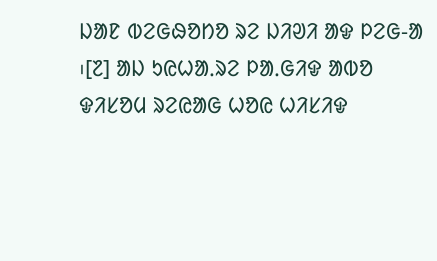ᱡᱟᱱ ᱵᱮᱜᱷᱚᱴᱚ ᱨᱮ ᱡᱤᱣᱤ ᱟᱫ ᱞᱮᱜ-ᱟ ᱾[᱗] ᱟᱡ ᱩᱭᱦᱟᱹᱨᱮ ᱞᱟᱹᱜᱤᱫ ᱟᱵᱚ ᱫᱤᱥᱚᱢ ᱨᱮᱭᱟᱜ ᱦᱚᱭ ᱦᱤᱥᱤᱫ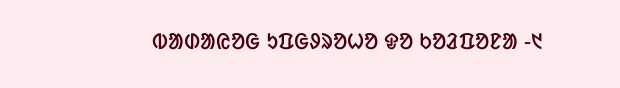ᱵᱟᱰᱟᱭᱚᱜ ᱩᱯᱜᱽᱨᱚᱦᱚ ᱫᱚ ᱠᱚᱲᱯᱚᱱᱟ -᱑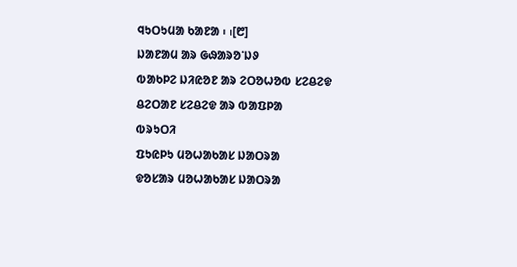ᱧᱩᱛᱩᱢᱟ ᱠᱟᱱᱟ ᱾ ı[᱘]
ᱡᱟᱱᱟᱢ ᱟᱨ ᱜᱷᱟᱨᱚᱸᱡᱽ
ᱵᱟᱠᱞᱮ ᱡᱤᱭᱚᱱ ᱟᱨ ᱮᱛᱚᱦᱚᱵ ᱥᱮᱪᱮᱫ
ᱪᱮᱛᱟᱱ ᱥᱮᱪᱮᱫ ᱟᱨ ᱵᱟᱯᱞᱟ
ᱵᱨᱩᱛᱤ
ᱯᱩᱭᱞᱩ ᱢᱚᱦᱟᱠᱟᱥ ᱡᱟᱛᱨᱟ
ᱫᱚᱥᱟᱨ ᱢᱚᱦᱟᱠᱟᱥ ᱡᱟᱛᱨᱟ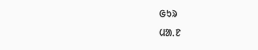ᱜᱩᱨ
ᱢᱟᱹᱱ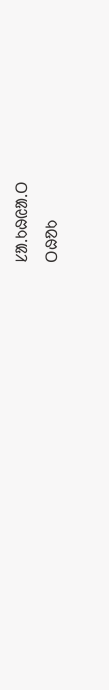ᱥᱟᱹᱠᱷᱭᱟᱹᱛ
ᱛᱷᱚᱠ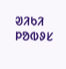ᱣᱤᱠᱤ ᱞᱚᱵᱽᱥ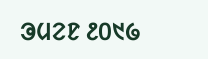ᱳᱢᱮᱱ ᱒᱐᱑᱙